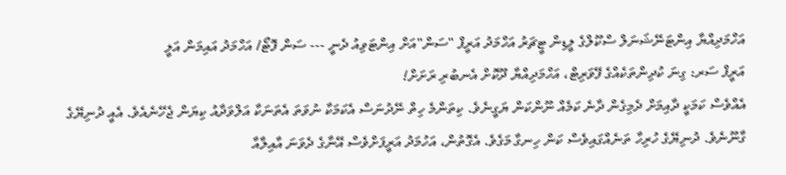އަހްމަދިއްޔާ އިންޓަނޭޝަނަލް ސްކޫލްގެ ލީޑިން ޓީޗަރު އަހްމަދު އަރީފް "ސަން"އަށް އިންޓަވިއު ދެނީ --- ސަން ފޮޓޯ/ އަހްމަދު އައިމަން އަލީ
އަރީފް ސަރ: ގިނަ ކުދިންތަކެއްގެ ފޭވަރިޓް، އަހްމަދިއްޔާ ދޫކޮށް އެނބުރި ރަށަށް!
އެއްވެސް ކަމަކީ ދާއިމަށް ދެމިގެން ދާނެ ކަމެއް ނޫންކަން ޔަގީނެވެ. ކިތަންމެ ހިތް ނޭދުނަސް އެކަމަކާ ނުވަތަ އެތަނަކާ އަލްވަދާއު ކިޔަން ޖެހޭނެއެވެ. އެއީ ދުނިޔޭގެ ގާނޫނެވެ. ދުނިޔޭގެ ހުރިހާ ތަނެއްގައިވެސް ކަން ހިނގާ މަގެވެ. އެގޮތުން، އަހުމަދު އަރީފަށްވެސް އޭނާގެ ދެވަނަ އާއިލާއާ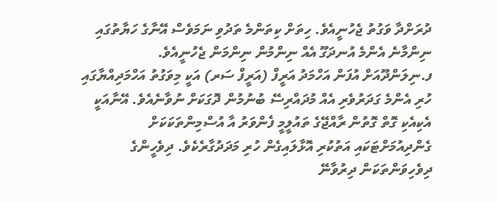ދުރަށްދާ ވަގުތު ޖެހުނީއެވެ. ހިތަށް ކިތަންމެ ތަދުވި ނަމަވެސް އޭނާގެ ހަޔާތުގައި ނިންމާނެ އެންމެ އުނދަގޫ އެއް ނިންމުން ނިންމަން ޖެހުނީއެވެ.
ފ.ނިލަންދޫއަށް އުފަން އަހްމަދު އަރީފް (އަރީފް ސަރ) އަކީ މިވަގުތު އަހްމަދިއްޔާގައި ހުރި އެންމެ ގަދަރުވެރި އެއް މުދައްރިސޭ ބުނުމުން ދޮގަކަށް ނުވާނެއެވެ. އޭނާއަކީ އެކިއެކި ގޮތް ގޮތުން ރާއްޖޭގެ ތައުލީމީ ފެންވަރު އާ އުސްމިންތަކަކަށް ގެންދިއުމަށްޓަކައި އަތުކުރި އޮޅާލައިގެން ހުރި މަދަދުގާރެކެވެ. ދިވެހީންގެ ދިވެހިވަންތަކަން ދިރުވާނޭ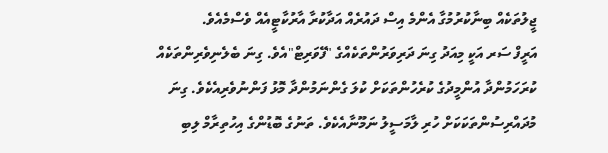ޖީލުތަކެއް ބިނާކުރުމުގާ އެންމެ އިސް ދައުރެއް އަދާކުރާ އާރުކާޓީއެއް ވެސްމެއެވެ.
އަރީފް ސަރ އަކީ މިއަދު ގިނަ ދަރިވަރުންތަކެއްގެ "ފޭވަރިޓް"އެވެ. ގިނަ ބެލެނިވެރިންތަކެއް ކުރަހަމުންދާ އުންމީދުގެ ކުރެހުންތަކަށް ކުލަ ގެންނަމުންދާ މޮޅު ފަންނުވެރިއެކެވެ. ގިނަ މުދައްރިސުންތަކަކަށް ހުރި ލާމަސީލު ނަމޫނާއެކެވެ. ތަނުގެ ބޮޑުންގެ އިހުތިރާމް ލިބި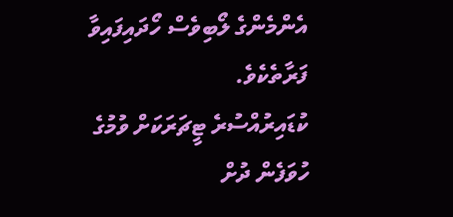އެންމެންގެ ލޯބިވެސް ހޯދައިފައިވާ ފަރާތެކެވެ.
ކުޑައިރުއްސުރެ ޓީޗަރަކަށް ވުމުގެ ހުވަފެން ދުށް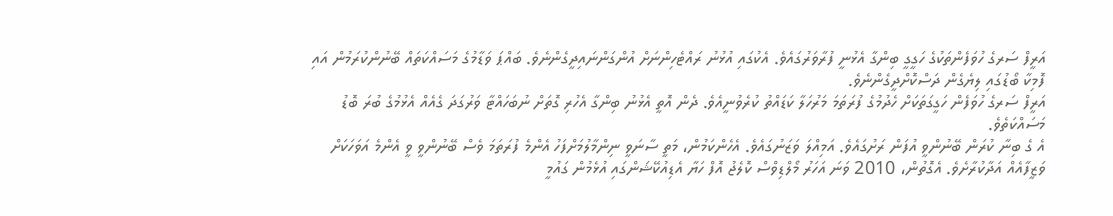އަރީފް ސަރގެ ހުވަފެންތަކުގެ ހަގީގީ ބިންގާ އެޅުނީ ފުރާވަރުގައެވެ. އެކުގައި އުޅުނު ރައްޓެހިންނަށް އުންގަންނައިދީގެންނެވެ. ބައްޕަ ވަޑާމުގެ މަސައްކަތައް ބޭނުންކުރަމުން އައި ފޮމިކާ ބޯޑުގައި ލިޔެގެން ދަސްކޮށްދީގެންނެވެ.
އަރީފް ސަރގެ ހުވަފެން ހަގީގަތަކަށް ހެދުމުގެ ފުރަތަމަ މަރުހަލާ ކަޑައްތު ކުރެވުނީއެވެ. ދެން އޮތީ އެޅުނު ބިންގާ އެހުރި ގޮތަށް ނުބަހައްޓާ ވަރުގަދަ ގެއެއް އެޅުމުގެ ބުރަ ބޮޑު މަސައްކަތެވެ.
އެ ގެ ބިނާ ކުރަން ބޭނުންވީ އުފަން ރަށުގައެވެ. އަމިއްލަ ވަޒަނުގައެވެ. އެހެންކަމުން، މަތީ ސާނަވީ ނިންމާލުމަށްފަހު އެންމެ ފުރަތަމަ ވެސް ބޭނުންވީ ވީ އެންމެ އަވަހަކަށް ވަޒީފާއެއް އަދާކުރާށެވެ. އެގޮތުން، 2010 ވަނަ އަހަރު މޯލްޑިވްސް ކޮލެޖު އޮފް ހަޔާ އެޑިއުކޭޝަންގައި އުޅެމުން ގައުމީ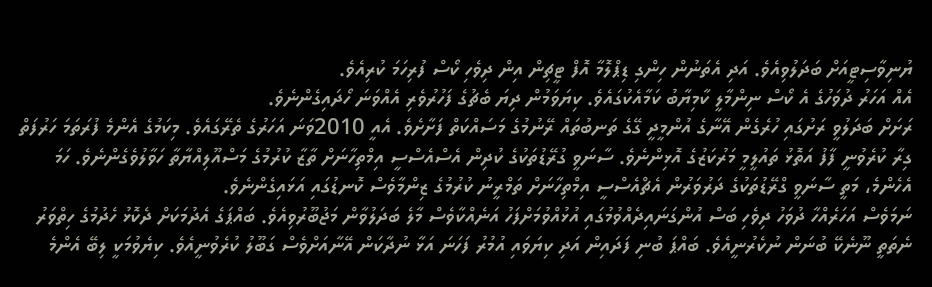ޔުނިވާސިޓީއަށް ބަދަލުވިއެވެ. އަދި އެތަނުން ހިންގި ޑިޕްލޮމާ އޮފް ޓީޗިން އިން ދިވެހި ކޯސް ފުރިހަމަ ކުރިއެވެ.
އެއް އަހަރު ދުވަހުގެ އެ ކޯސް ނިންމާލީ ކާމިޔާބު ކަމާއެކުގައެވެ. ކިޔަވަމުން ދިޔަ ބެޗުގެ ފަހުރުވެރި އެއްވަނަ ހޯދައިގެންނެވެ.
ރަށަށް ބަދަލުވީ ރަށުގައި ހުރެގެން އޭނާގެ އުންމީދީ ގޭގެ ތަނބުތައް ރޭނުމުގެ މަސައްކަތް ފަށާށެވެ. އެއީ 2010ވަނަ އަހަރުގެ ތެރޭގައެވެ. މިކަމުގެ އެންމެ ފުރަތަމަ ހަރުފަތް ގިރާ ކުރެވުނީ ފާފު އަތޮޅު ތައުލީމީ މަރުކަޒުގެ އޮޅިންނެވެ. ސާނަވީ ގުރޭޑުތަކުގެ ކުދިން އެސްއެސްސީ އިމްތިހާނަށް ތާޒާ ކުރުމުގެ މަސްއޫލިއްޔާތާ ހަވާލުވެގެންނެވެ. ހަމަ އެހެންމެ، މަތީ ސާނަވީ ގްރޭޑުތަކުގެ ދަރުވަރުން އެޗްއެސްސީ އިމްތިހާނަށް ތަމްރީނު ކުރުމުގެ ޒިންމާވެސް ކޮނޑުގައި އަޅައިގެންނެވެ.
ނަމަވެސް އަހަރެއްހާ ދުވަހު ދިވެހި ބަސް އުންގަނައިދެއްވުމުގައި އުޅުއްވުމަށްފަހު އަނެއްކާވެސް މާލެ ބަދަލުވާން މަޖުބޫރުވިއެވެ. ބައްޕަގެ އެދުމަކަށް ދެކޮޅު ހެދުމުގެ ހިތްވަރު ނެތަތީ ނޫނެކޭ ބުނަން ނުކެރުނީއެވެ. ބައްޕަ ބުނި ފަދައިން އަދި ކިޔަވައި އުމުރު ފަހަނަ އަޅާ ނުދާކަން އޭނާއަށްވެސް ގަބޫލު ކުރެވުނީއެވެ. ކިޔެވުމަކީ ލިބޭ އެންމެ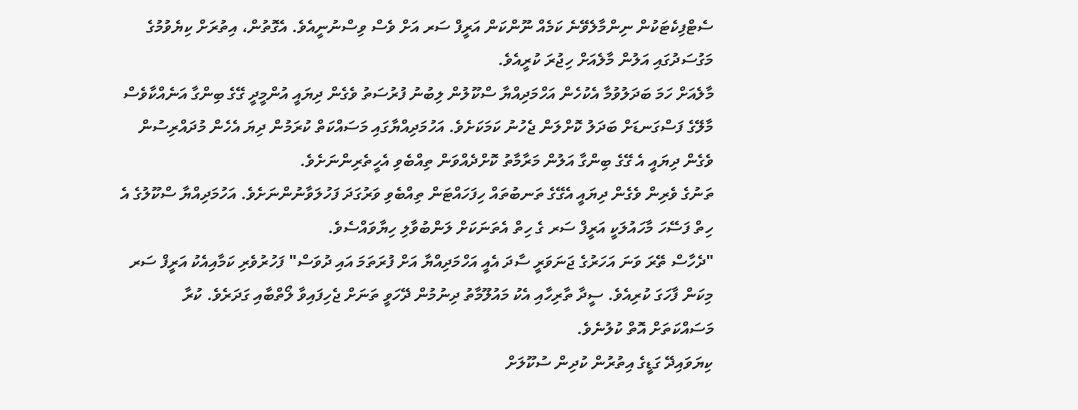ސެޓްފިކެޓަކުން ނިންމާލެވޭނެ ކަމެއް ނޫންކަން އަރީފް ސަރ އަށް ވެސް ވިސްނުނީއެވެ. އެގޮތުން، އިތުރަށް ކިޔެވުމުގެ މަގުސަދުގައި އަލުން މާލެއަށް ހިޖުރަ ކުރީއެވެ.
މާލެއަށް ހަމަ ބަދަލުވުމާ އެކުހެން އަހްމަދިއްޔާ ސްކޫލުން ލިބުނު ފުރުސަތު ވެގެން ދިޔައީ އުންމީދީ ގޭގެ ބިންގާ އަނެއްކާވެސް މާލޭގެ ފަސްގަނޑަށް ބަދަލު ކޮށްލަން ޖެހުނު ކަމަކަށެވެ. އަހުމަދިއްޔާގައި މަސައްކަތް ކުރަމުން ދިޔަ އެހެން މުދައްރިސުން ވެގެން ދިޔައީ އެ ގޭގެ ބިންގާ އަލުން މަރާމާތު ކޮށްދެއްވަން ތިއްބެވި އެހީތެރިންނަށެވެ.
ތަނުގެ ވެރިން ވެގެން ދިޔައީ އެގޭގެ ތަނބުތައް ހިފަހައްޓަން ތިއްބެވި ވަރުގަދަ ފަހުލަވާނުންނަށެވެ. އަހުމަދިއްޔާ ސްކޫލުގެ އެ ހިތް ފަސޭހަ މާހައުލަކީ އަރީފް ސަރ ގެ ހިތް އެތަނަކަށް ލަންބުވާލި ހިޔާވައްސެވެ.
"ދެހާސް ތޭރަ ވަނަ އަހަރުގެ ޖަނަވަރީ ސާދަ އެއީ އަހްމަދިއްޔާ އަށް ފުރަތަމަ އައި ދުވަސް" ފަހުރުވެރި ކަމާއިއެކު އަރީފް ސަރ މިކަން ފާހަގަ ކުރިއެވެ. ސީދާ ތާރިހާއި އެކު މައުލޫމާތު ދިނުމުން ދޭހަވީ ތަނަށް ޖެހިފައިވާ ލޯތްބާއި ގަދަރެވެ. ކުރާ މަސައްކަތަށް އޮތް ކުލުނެވެ.
ކިޔަވައިދޭ ގަޑީގެ އިތުރުން ކުދިން ސުކޫލަށް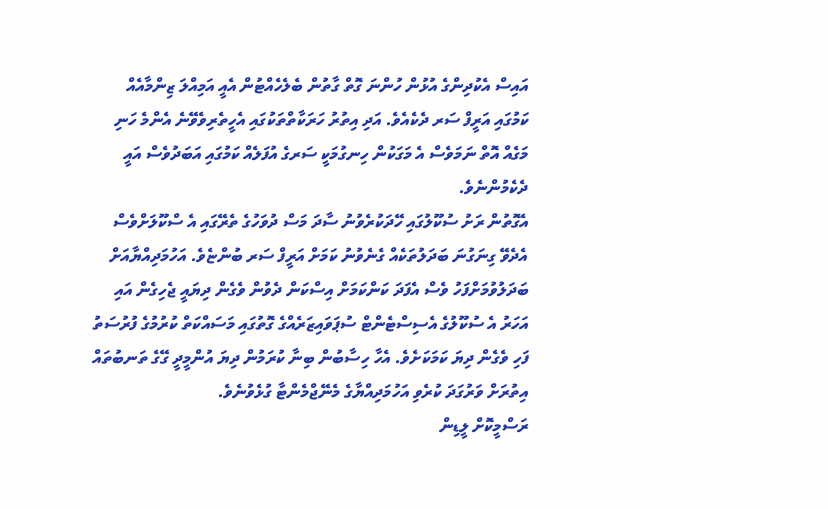އައިސް އެކުދިންގެ އުޅުން ހުންނަ ގޮތް ގާތުން ބެލެހެއްޓުން އެއީ އަމިއްލަ ޒިންމާއެއް ކަމުގައި އަރީފް ސަރ ދެކެއެވެ. އަދި އިތުރު ހަރަކާތްތަކުގައި އެހީތެރިވެވޭނެ އެންމެ ހަނި މަގެއް އޮތް ނަމަވެސް އެ މަގަކުން ހިނގުމަކީ ސަރގެ އުފަލެއް ކަމުގައި އަބަދުވެސް އައީ ދެކެމުންނެވެ.
އެގޮތުން ރަށު ސުކޫލުގައި ހޭދަކުރެވުނު ސާދަ މަސް ދުވަހުގެ ތެރޭގައި އެ ސްކޫލަށްވެސް އެދެވޭ ގިނަގުނަ ބަދަލުތަކެއް ގެނެވުނު ކަމަށް އަރީފް ސަރ ބުންޏެވެ. އަހުމަދިއްޔާއަށް ބަދަލުވުމަށްފަހު ވެސް އެފަދަ ކަންކަމަށް އިސްކަން ދެވުން ވެގެން ދިޔައީ ޖެހިގެން އައި އަހަރު އެ ސުކޫލުގެ އެސިސްޓެންޓް ސުޕަވައިޒަރެއްގެ ގޮތުގައި މަސައްކަތް ކުރުމުގެ ފުރުސަތު ފަހި ވެގެން ދިޔަ ކަމަކަށެވެ. އެހާ ހިސާބުން ބިނާ ކުރަމުން ދިޔަ އުންމީދީ ގޭގެ ތަނބުތައް އިތުރަށް ވަރުގަދަ ކުރެވި އަހުމަދިއްޔާގެ މެނޭޖްމެންޓާ ގުޅެވުނެވެ.
ރަސްމީކޮށް ލީޑިން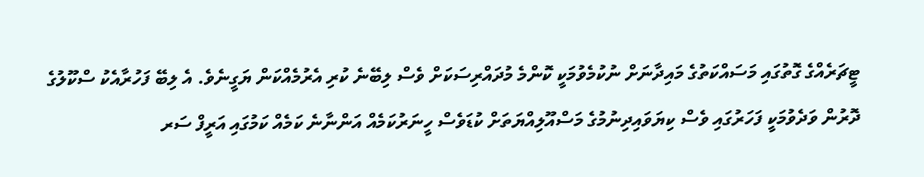ޓީޗަރެއްގެ ގޮތުގައި މަސައްކަތުގެ މައިދާނަށް ނުކުމެވުމަކީ ކޮންމެ މުދައްރިސަކަށް ވެސް ލިބޭނެ ކުރި އެރުމެއްކަން ޔަގީނެވެ. އެ ލިބޭ ފަހުރާއެކު ސްކޫލުގެ ދޮރުން ވަދެވުމަކީ ފަހަރުގައި ވެސް ކިޔަވައިދިނުމުގެ މަސްއޫލިއްޔަތަށް ކުޑަވެސް ހީނަރުކަމެއް އަންނާނެ ކަމެއް ކަމުގައި އަރީފް ސަރ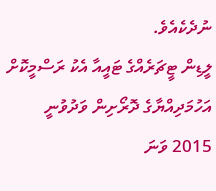ނުދެކެއެވެ.
ލީޑިން ޓީޗަރެއްގެ ޓައީއާ އެކު ރަސްމީކޮށް އަހުމަދިއްޔާގެ ދޮރޯށިން ވަދުވުނީ 2015 ވަނަ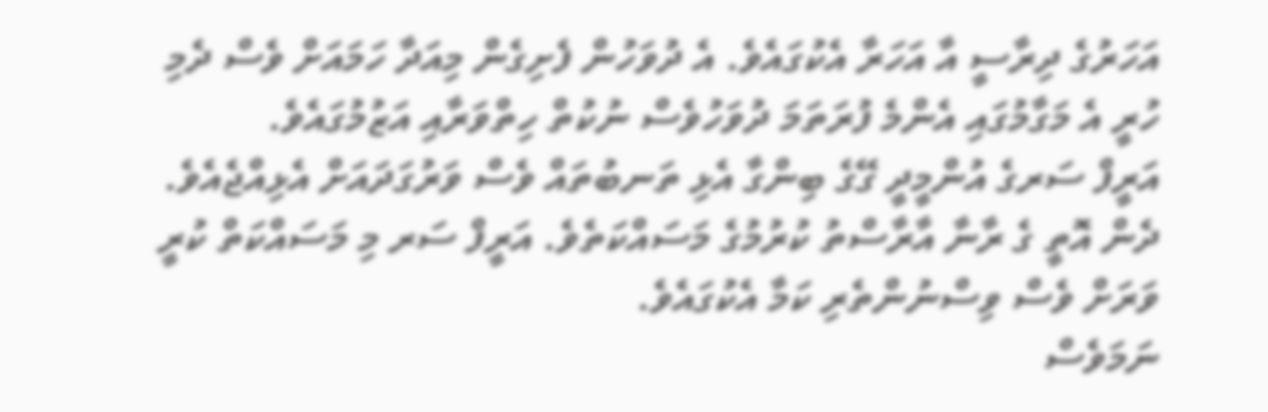އަހަރުގެ ދިރާސީ އާ އަހަރާ އެކުގައެވެ. އެ ދުވަހުން ފެށިގެން މިއަދާ ހަމައަށް ވެސް ދެމި ހުރީ އެ މަގާމުގައި އެންމެ ފުރަތަމަ ދުވަހުވެސް ނުކުތް ހިތްވަރާއި އަޒުމުގައެވެ.
އަރީފް ސަރގެ އުންމީދީ ގޭގެ ބިންގާ އެޅި ތަނބުތައް ވެސް ވަރުގަދައަށް އެޅިއްޖެއެވެ. ދެން އޮތީ ގެ ރާނާ އާރާސްތު ކުރުމުގެ މަސައްކަތެވެ. އަރީފް ސަރ މި މަސައްކަތް ކުރީ ވަރަށް ވެސް ވިސްނުންތެރި ކަމާ އެކުގައެވެ.
ނަމަވެސް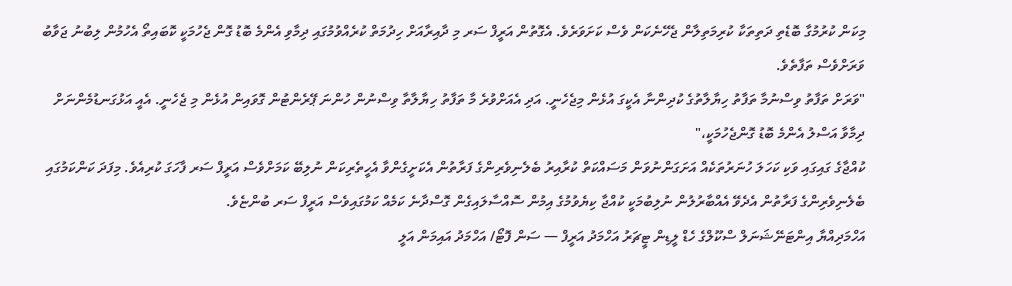މިކަން ކުރުމުގާ ބޮޑެތި ދަތިތަކާ ކުރިމަތިލާން ޖެހޭނެކަން ވެސް ކަށަވަރެވެ. އެގޮތުން އަރީފް ސަރ މި ދާއިރާއަށް ހިދުމަތް ކުރެއްވުމުގައި ދިމާވި އެންމެ ބޮޑު ގޮން ޖެހުމަކީ ކޮބައިތޯ އެހުމުން ލިބުނު ޖަވާބު ވަރަށްވެސް ތަފާތެވެ.
"ވަރަށް ތަފާތު ވިސްނުމާ ތަފާތު ހިޔާލާތުގެ ކުދިންނާ އެކީގަ އުޅެން މިޖެހެނީ. އަދި އެއަށްވުރެ މާ ތަފާތު ހިޔާލާތާ ވިސްނުން ހުންނަ ޕޭރެންޓުން ގޮވައިން އުޅެން މި ޖެހެނީ. އެއީ އަޅުގަނޑުމެންނަށް ދިމާވާ އަސްލު އެންމެ ބޮޑު ގޮންޖެހުމަކީ،"
ކުއްޖާގެ ގައިގައި ވަކި ކަހަލަ ހުނަރުތަކެއް އަށަގަންނުވަން މަސައްކަތް ކުރާއިރު ބެލެނިވެރިންގެ ފަރާތުން އެކަށީގެންވާ އެހީތެރިކަން ނުލިބޭ ކަމަށްވެސް އަރީފް ސަރ ފާހަގަ ކުރިއެވެ. މިފަދަ ކަންކަމުގައި ބެލެނިވެރިންގެ ފަރާތުން އެދެވޭ އެއްބާރުލުން ނުލިބުމަކީ ކުއްޖާ ކިޔެވުމުގެ އިމުން ސޮއްސާލައިގެން ގޮސްދާނެ ކަމެއް ކަމުގައިވެސް އަރީފް ސަރ ބުންޏެވެ.
އަހްމަދިއްޔާ އިންޓަނޭޝަނަލް ސްކޫލްގެ ހެޑް ލީޑިން ޓީޗަރު އަހްމަދު އަރީފް — ސަން ފޮޓޯ/ އަހްމަދު އައިމަން އަލީ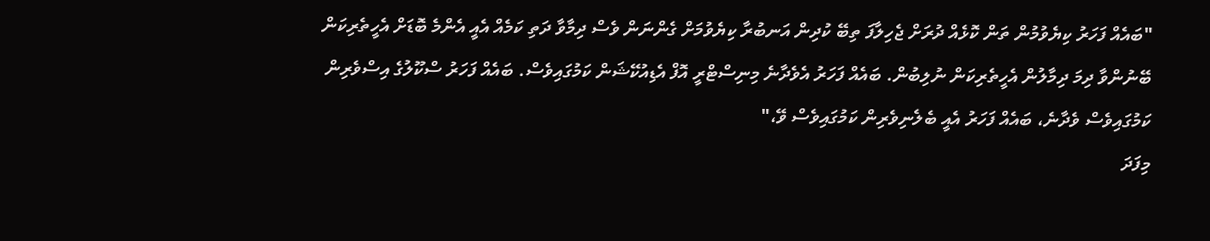"ބައެއް ފަހަރު ކިޔެވުމުން ތަން ކޮޅެއް ދުރަށް ޖެހިލާފަ ތިބޭ ކުދިން އަނބުރާ ކިޔެވުމަށް ގެންނަން ވެސް ދިމާވާ ދަތި ކަމެއް އެއީ އެންމެ ބޮޑަށް އެހީތެރިކަން ބޭނުންވާ ދިމަ ދިމާލުން އެހީތެރިކަން ނުލިބުން. ބައެއް ފަހަރު އެވެދާނެ މިނިސްޓްރީ އޮފް އެޑިއުކޭޝަން ކަމުގައިވެސް. ބައެއް ފަހަރު ސްކޫލުގެ އިސްވެރިން ކަމުގައިވެސް ވެދާނެ، ބައެއް ފަހަރު އެއީ ބެލެނިވެރިން ކަމުގައިވެސް ވޭ،"
މިފަދަ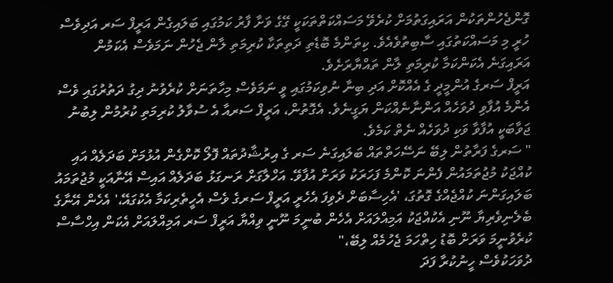ގޮންޖެހުންތަކުން އަރައިގަތުމަށް ކުރެވޭ މަސައްކަތްތަކަކީ ގޭގެ ވަށާ ފާރު ކަމުގައި ބަލައިގެން އަރީފް ސަރ އަދިވެސް ހުރީ މި މަސައްކަތުގައި ސާބިތުވެއެވެ. ކިތަންމެ ބޮޑެތި ދަތިތަކާ ކުރިމަތި ލާން ޖެހުން ނަމަވެސް އެކަމުން އަރައިގަނެ އެކަންކަމާ ކުރިމަތި ލާން ތައްޔާރަށެވެ.
އަރީފް ސަރގެ އުންމީދީ ގެ އެއްކޮށް އަދި ބިނާ ނުވިކަމުގައި ވީ ނަމަވެސް މިހާތަނަށް ކުރެވުނު ދިގު ދަތުރުގައި ވެސް އެންމެ އުފާވި ދުވަހެއް އަންނާނެއްކަން ޔަގީނެވެ. އެގޮތުން، އަރީފް ސަރއާ އެ ސުވާލު ކުރިމަތި ކުރުމުން ލިބުނު ޖަވާބަކީ އުފާވާ ވަކި ދުވަހެއް ނެތް ކަމެވެ.
" ސަރގެ ފަރާތުން ލިބޭ ނަސޭހަތްތައް ބަލައިގަނެ ސަރ ގެ އިރުޝާދުތައް ފޮލޯ ކޮށްގެން އުޅުމަށް ބަދަލެއް އައި ކުއްޖަކު މުޖުތަމައުން ފެންނަ ކޮންމެ ފަހަރަކު ވަރަށް އުފާވޭ. އަހްލާގަށް ރަނގަޅު ބަދަލެއް އައިސް އޭނާއަކީ މުޖުތަމައު ބަލައިގަންނަ ކުއްޖެއްގެ ގޮތުގަ، 'އެހިސާބަށް ދެވިފަ އެހެރީ އަރީފް ސަރގެ ވެސް އެހީތެރިކަމާ އެކުގައޭ،' އެހެން އޭނާގެ ބެލެނިވެރިޔާ ނޫނި އެކުއްޖަކު އަމިއްލައަށް އެހެން ބުނީމަ ނޫނީ ވިއްޔާ އަރީފް ސަރ އަމިއްލައަށް އެކަން އިހްސާސް ކުރެވުނީމަ ވަރަށް ބޮޑު ހިތްހަމަ ޖެހުމެއް ލިބޭ،"
ދުވަހަކުވެސް ހީނުކުރާ ފަދަ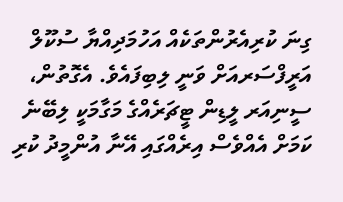ގިނަ ކުރިއެރުންތަކެއް އަހުމަދިއްޔާ ސުކޫލް އަރީފްސަރއަށް ވަނީ ލިބިފައެވެ. އެގޮތުން، ސީނިއަރ ލީޑިން ޓީޗަރެއްގެ މަގާމަކީ ލިބޭނެ ކަމަށް އެއްވެސް އިރެއްގައި އޭނާ އުންމީދު ކުރި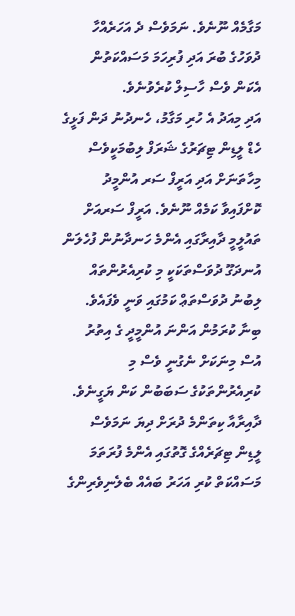މަގާމެއް ނޫނެވެ. ނަމަވެސް ދެ އަހަރެއްހާ ދުވަހުގެ ބުރަ އަދި ފުރިހަމަ މަސައްކަތުން އެކަން ވެސް ހާސިލް ކުރެވުނެވެ.
އަދި މިއަދު އެ ހުރި މަގާމު، ހެނދުނު ދަން ފަޅީގެ ހެޑް ލީޑިން ޓިޗަރުގެ ޝަރަފް ލިބުމަކީވެސް މިހާތަނަށް އަދި އަރީފް ސަރ އުންމީދު ކޮށްފައިވާ ކަމެއް ނޫނެވެ. އަރީފް ސަރއަށް ތައުލީމީ ދާއިރާގައި އެންމެ ހަނދާނުން ފުހެލަން އުނދަގޫ ދުވަސްތަކަކީ މި ކުރިއެރުންތައް ލިބުނު ދުވަސްތަޢް ކަމުގައި ވަނީ ވެފައެވެ. ބިނާ ކުރަމުން އަންނަ އުންމީދީ ގެ އިތުރު އުސް މިނަކަށް ނެގުނީ ވެސް މި ކުރިއެރުންތަކުގެ ސަބަބުން ކަން ޔަގީނެވެ.
ދާއިރާއާ ކިތަންމެ ދުރަށް ދިޔަ ނަމަވެސް ލީޑިން ޓިޗަރެއްގެ ގޮތުގައި އެންމެ ފުރަތަމަ މަސައްކަތް ކުރި އަހަރު ބައެއް ބެލެނިވެރިންގެ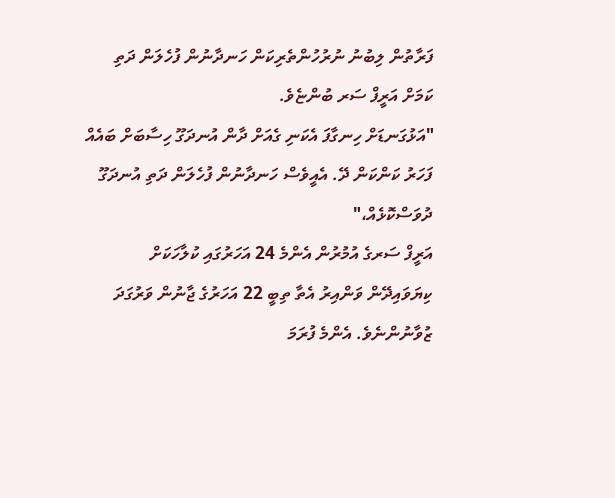ފަރާތުން ލިބުނު ނުރުހުންތެރިކަން ހަނދާނުން ފުހެލަން ދަތި ކަމަށް އަރީފް ސަރ ބުންޏެވެ.
"އަޅުގަނޑަށް ހިނގާފަ އެކަނި ގެއަށް ދާން އުނދަގޫ ހިސާބަށް ބައެއް ފަހަރު ކަންކަން ދޭ. އެއީވެސް ހަނދާނުން ފުހެލަން ދަތި އުނދަގޫ ދުވަސްކޮޅެއް،"
އަރީފް ސަރގެ އުމުރުން އެންމެ 24 އަހަރުގައި ކުލާހަކަށް ކިޔަވައިދޭން ވަންއިރު އެތާ ތިބީ 22 އަހަރުގެ ޖާނުން ވަރުގަދަ ޒުވާނުންނެވެ. އެންމެ ފުރަމަ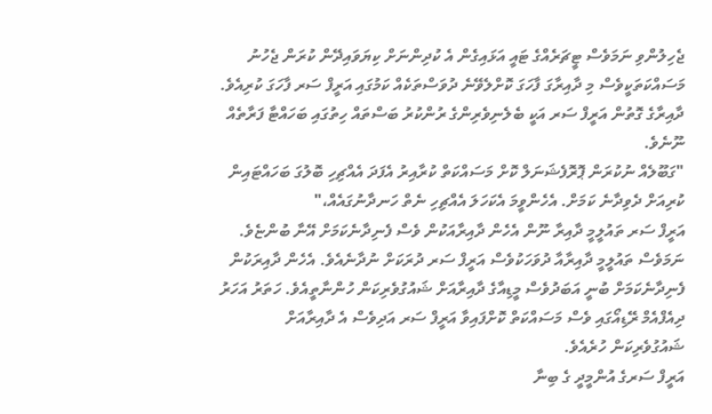ޖެހިލުންވި ނަމަވެސް ޓީޗަރެއްގެ ޓައީ އަޅައިގެން އެ ކުދިންނަށް ކިޔަވައިދޭން ކުރަން ޖެހުނު މަސައްކަތަކީވެސް މި ދާއިރާގަ ފާހަގަ ކޮށްލެވޭނެ ދުވަސްތަކެއް ކަމުގައި އަރީފް ސަރ ފާހަގަ ކުރިއެވެ.
ދާއިރާގެ ގޮތުން އަރީފް ސަރ އަކީ ބެލެނިވެރިންގެ ރުންކުރު ބަސްތައް ހިތުގައި ބަހައްޓާ ފަރާތެއް ނޫނެވެ.
"ގަބޫލެއް ނުކުރަން ޕޮރޮފެޝަނަލް ކޮށް މަސައްކަތް ކުރާއިރު އެފަދަ އެއްޗިހި ބޮލުގަ ބަހައްޓައިން ކުރިއަށް ދެވިދާނެ ކަމަށް. އެހެންވީމަ އެކަހަލަ އެއްޗިހި ނެތް ހަނދާނުގައެއް،"
އަރީފް ސަރ ތައުލީމީ ދާއިރާ ނޫން އެހެން ދާއިރާއަކުން ވެސް ފެނިދާނެކަމަށް އޭނާ ބުންޏެވެ. ނަމަވެސް ތައުލީމީ ދާއިރާއާ ދުވަހަކުވެސް އަރީފް ސަރ ދުރަކަށް ނުދާނެއެވެ. އެހެން ދާއިރަކުން ފެނިދާނެކަމަށް ބުނީ އަބަދުވެސް މީޑިއާގެ ދާއިރާއަށް ޝައުގުވެރިކަން ހުންނާތީއެވެ. ހަތަރު އަހަރު ދިއެފްއެމް ރޭޑިއޯގައި ވެސް މަސައްކަތް ކޮށްފައިވާ އަރީފް ސަރ އަދިވެސް އެ ދާއިރާއަށް ޝައުގުވެރިކަން ހުރެއެވެ.
އަރީފް ސަރގެ އުންމީދީ ގެ ބިނާ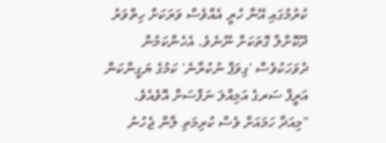ކުރުމުގައި އޭނާ ހުރީ އެއްވެސް ވަރަކަށް ހިތްވަރު ދޫކޮށްލާ ގޮތަކަށް ނޫނެވެ. އެހެންކަމުން ދުވަހަކުވެސް 'ގިވަޕް ނުކުރާނެ' ކަމުގެ ޔަގީންކަން އަރީފް ސަރގެ އަމިއްލަ ނަފްސަށް އޮވެއެވެ.
"މިއަދާ ހަމައަށް ވެސް ކުރިމަތި ލާން ޖެހުނު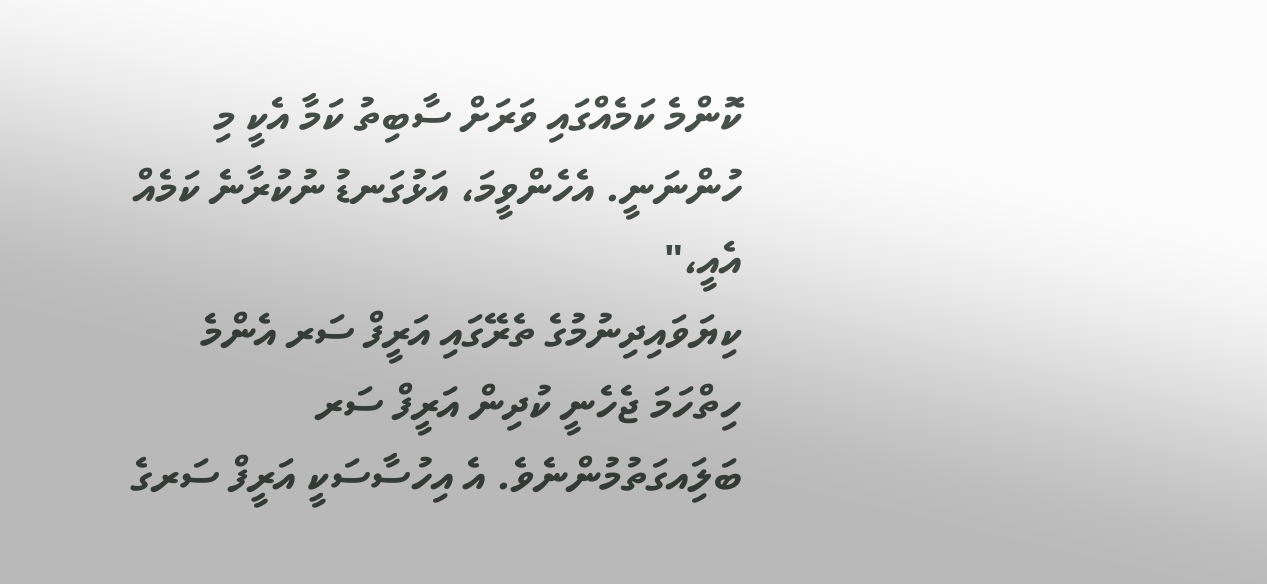ކޮންމެ ކަމެއްގައި ވަރަށް ސާބިތު ކަމާ އެކީ މި ހުންނަނީ. އެހެންވީމަ، އަޅުގަނޑު ނުކުރާނެ ކަމެއް އެއީ،"
ކިޔަވައިދިނުމުގެ ތެރޭގައި އަރީފް ސަރ އެންމެ ހިތްހަމަ ޖެހެނީ ކުދިން އަރީފް ސަރ ބަލަިއގަތުމުންނެވެ. އެ އިހުސާސަކީ އަރީފް ސަރގެ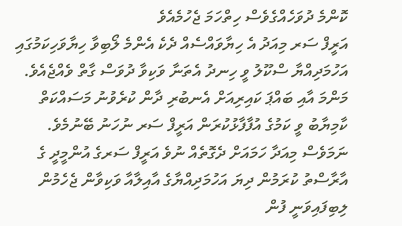ކޮންމެ ދުވަހެއްގެވެސް ހިތްހަމަ ޖެހުމެއެވެ
އަރީފް ސަރ މިއަދު އެ ހިޔާވައްސެއް ދެކެ އެންމެ ލޯބިވާ ހިޔާވަހިކަމުގައި އަހުމަދިއްޔާ ސްކޫލު ވީ ހިނދު އެތަނާ ވަކިވާ ދުވަސް ގާތް ވެއްޖެއެވެ. މަންމަ އާއި ބައްޕަ ކައިރިއަށް އެނބުރި ދާން ކުރެވުނު މަސައްކަތް ކާމިޔާބު ވީ ކަމުގެ އުފާފާޅުކުރަން އަރީފް ސަރ ނުހަނު ބޭނުމެވެ.
ނަމަވެސް މިއަދާ ހަމައަށް ދެގޮތެއް ނުވެ އަރީފް ސަރގެ އުންމީދީ ގެ އާރާސްތު ކުރަމުން ދިޔަ އަހުމަދިއްޔާގެ އާއިލާއާ ވަކިވާން ޖެހެމުން ލިބިފައިވަނީ ފުން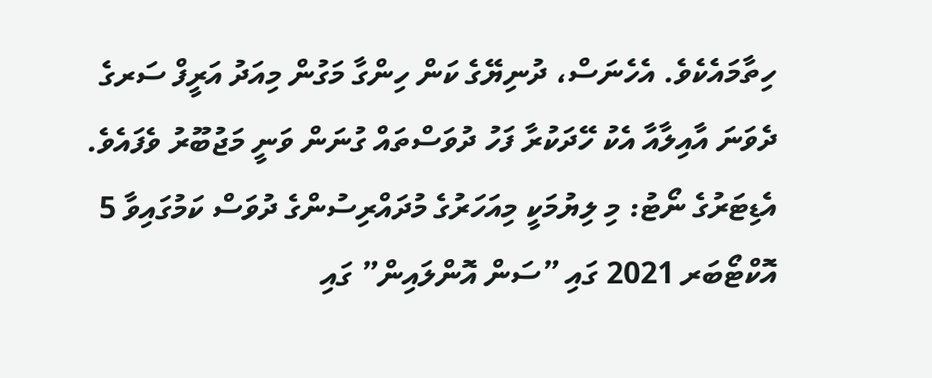ހިތާމައެކެވެ. އެހެނަސް، ދުނިޔޭގެ ކަން ހިންގާ މަގުން މިއަދު އަރީފް ސަރގެ ދެވަނަ އާއިލާއާ އެކު ހޭދަކުރާ ފަހު ދުވަސްތައް ގުނަން ވަނީ މަޖުބޫރު ވެފައެވެ.
އެޑިޓަރުގެ ނޯޓު: މި ލިޔުމަކީ މިއަހަރުގެ މުދައްރިސުންގެ ދުވަސް ކަމުގައިވާ 5 އޮކްޓޯބަރ 2021 ގައި ”ސަން އޮންލައިން” ގައި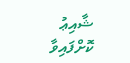ޝާއިޢު ކޮށްފައިވާ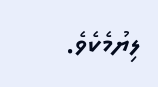ލިޔުމެކެވެ.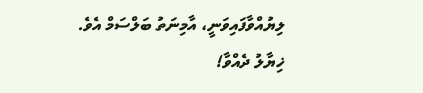ލިޔުއްވާފައިވަނީ، އާމިނަތު ބަލްސަމް އެވެ.
ޚިޔާލު ދެއްވާ!